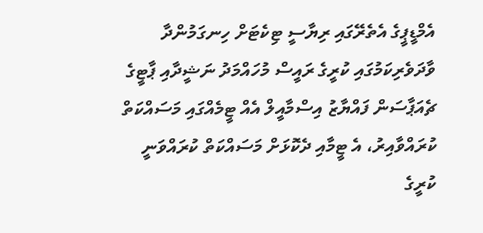އެމްޑީޕީގެ އެތެރޭގައި ރިޔާސީ ޓިކެޓަށް ހިނގަމުންދާ ވާދަވެރިކަމުގައި ކުރީގެ ރައީސް މުހައްމަދު ނަޝީދާއި ޕާޓީގެ ޗެއަޕާސަން ފައްޔާޒު އިސްމާއީލް އެއް ޓީމެއްގައި މަސައްކަތް ކުރައްވާއިރު، އެ ޓީމާއި ދެކޮޅަށް މަސައްކަތް ކުރައްވަނީ ކުރީގެ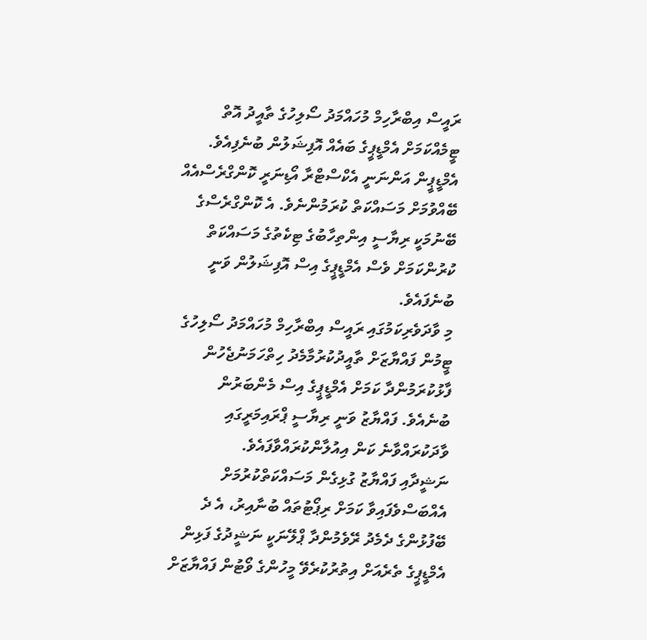ރައީސް އިބްރާހިމް މުހައްމަދު ސޯލިހުގެ ތާއީދު އޮތް ޓީމެއްކަމަށް އެމްޑީޕީގެ ބައެއް އޮފިޝަލުން ބުނެފިއެވެ.
އެމްޑީޕީން އަންނަނީ އެކްސްޓްރާ އޯޑިނަރީ ކޮންގްރެސްއެއް ބޭއްވުމަށް މަސައްކަތް ކުރަމުންނެވެ. އެ ކޮންގްރެސްގެ ބޭނުމަކީ ރިޔާސީ އިންތިހާބުގެ ޓިކެތުގެ މަސައްކަތް ކުރުންކަމަށް ވެސް އެމްޑީޕީގެ އިސް އޮފިޝަލުން ވަނީ ބުނެފައެވެ.
މި ވާދަވެރިކަމުގައި ރައީސް އިބްރާހިމް މުހައްމަދު ސޯލިހުގެ ޓީމުން ފައްޔާޒަށް ތާއީދުކުރުމާމެދު ހިތްހަމަނުޖެހުން ފާޅުކުރަމުންދާ ކަމަށް އެމްޑީޕީގެ އިސް މެންބަރުން ބުނެއެވެ. ފައްޔާޒު ވަނީ ރިޔާސީ ޕްރައިމަރީގައި ވާދަކުރައްވާނެ ކަން އިއުލާންކުރައްވާފައެވެ.
ނަޝީދާއި ފައްޔާޒު ގުޅިގެން މަސައްކަތްކުރުމަށް އެއްބަސްވެފައިވާ ކަމަށް ރިޕޯޓުތައް ބުނާއިރު، އެ ދެ ބޭފުޅުންގެ ދެމެދު ރޭވެމުންދާ ޕްލޭނަކީ ނަޝީދުގެ ފަޅިން އެމްޑީޕީގެ ތެރެއަށް އިތުރުކުރެވޭ މީހުންގެ ވޯޓުން ފައްޔާޒަށް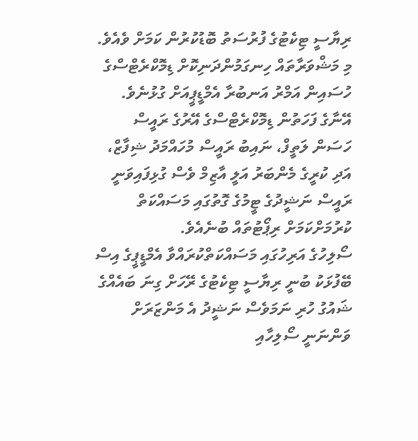ރިޔާސީ ޓިކެޓުގެ ފުރުސަތު ބޮޑުކުރުން ކަމަށް ވެއެވެ.
މި މަޝްވަރާތައް ހިނގަމުންދަނިކޮށް ޑިމޮކްރެޓްސްގެ ހުސައިން އަމްރު އަނބުރާ އެމްޑީޕީއަށް ގުޅުނެވެ. އޭނާގެ ފަހަތުން ޑިމޮކްރެޓްސްގެ އޭރުގެ ރައީސް ހަސަން ލަތީފް، ނައިބު ރައީސް މުހައްމަދު ޝިފާޒް، އަދި ކުރީގެ މެންބަރު އަލީ އާޒިމް ވެސް ގުޅިފައިވަނީ ރައީސް ނަޝީދުގެ ޓީމުގެ ގޮތުގައި މަސައްކަތް ކުރުމަށްކަމަށް ރިޕޯޓުތައް ބުނެއެވެ.
ސޯލިހުގެ އަރިހުގައި މަސައްކަތްކުރައްވާ އެމްޑީޕީގެ އިސް ބޭފުޅަކު ބުނީ ރިޔާސީ ޓިކެޓުގެ ރޭހަށް ގިނަ ބައެއްގެ ޝައުގު ހުރި ނަމަވެސް ނަޝީދު އެ މަންޒަރަށް ވަންނަނީ ސޯލިހާއި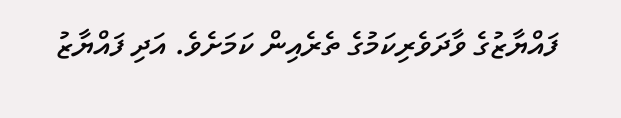ފައްޔާޒުގެ ވާދަވެރިކަމުގެ ތެރެއިން ކަމަށެވެ. އަދި ފައްޔާޒު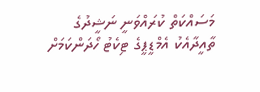މަސައްކަތް ކުރައްވަނީ ނަޝީދުގެ ތާއީދާއެކު އެމްޑީޕީގެ ޓިކެޓު ހޯދަންކަމަށް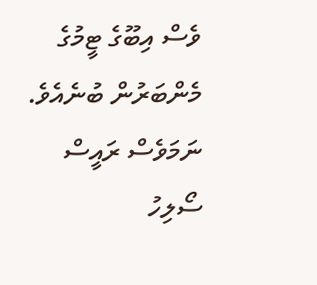ވެސް އިބޫގެ ޓީމުގެ މެންބަރުން ބުނެއެވެ.
ނަމަވެސް ރައީސް ސޯލިހު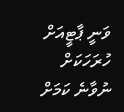ވަނީ ޕާޓީއަށް ހުރަހަކަށް ނުވާނެ ކަމަށް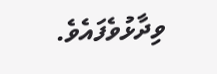ވިދާޅުވެފައެވެ.